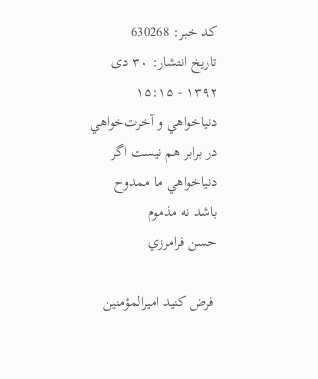کد خبر: 630268
تاریخ انتشار: ۳۰ دی ۱۳۹۲ - ۱۵:۱۵
دنيا‌خواهي و آخرت‌خواهي در برابر هم نيست اگر دنياخواهي ما ممدوح باشد نه مذموم
حسن فرامرزي

 فرض كنيد اميرالمؤمنين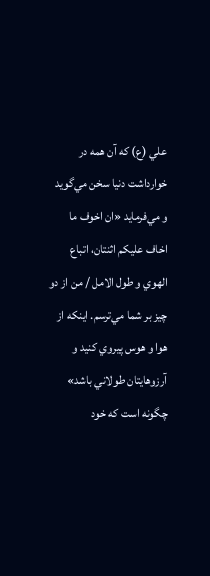علي (ع) كه آن همه در خوارداشت دنيا سخن مي‌گويد و مي‌فرمايد «ان اخوف ما اخاف عليكم اثنتان، اتباع الهوي و طول الامل / من از دو چيز بر شما مي‌ترسم. اينكه از هوا و هوس پيروي كنيد و آرزوهايتان طولاني باشد» چگونه است كه خود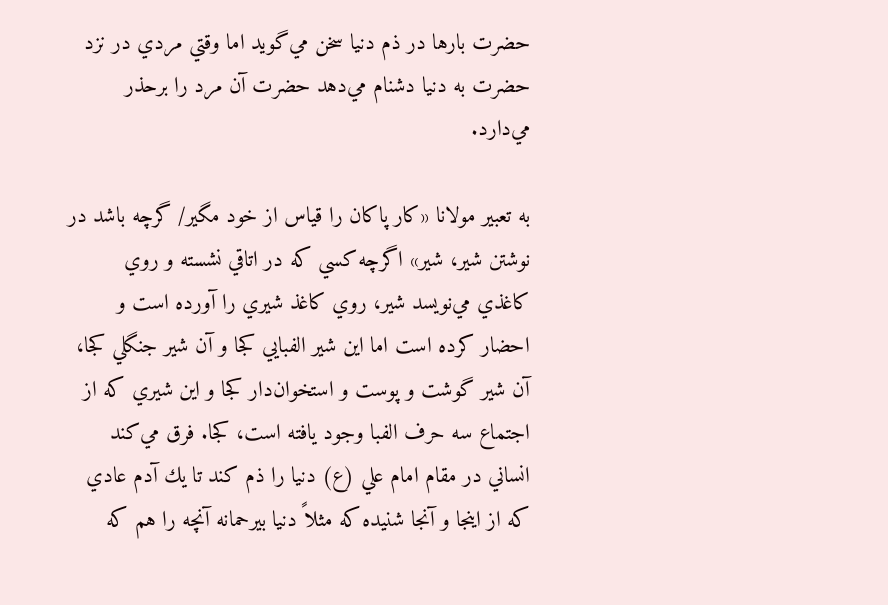حضرت بارها در ذم دنيا سخن مي‌گويد اما وقتي مردي در نزد حضرت به دنيا دشنام مي‌دهد حضرت آن مرد را برحذر مي‌دارد.

به تعبير مولانا «كار پاكان را قياس از خود مگير/ گرچه باشد در نوشتن شير، شير» اگرچه كسي كه در اتاقي نشسته و روي كاغذي مي‌نويسد شير، روي كاغذ شيري را آورده است و احضار كرده است اما اين شير الفبايي كجا و آن شير جنگلي كجا، آن شير گوشت و پوست و استخوان‌دار كجا و اين شيري كه از اجتماع سه حرف الفبا وجود يافته است، كجا. فرق مي‌كند انساني در مقام امام علي (ع) دنيا را ذم كند تا يك آدم عادي كه از اينجا و آنجا شنيده كه مثلاً دنيا بيرحمانه آنچه را هم كه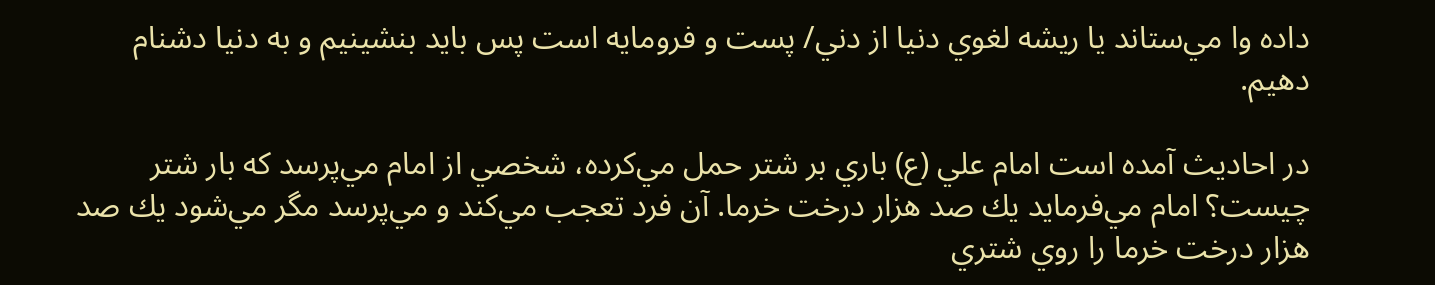داده وا مي‌ستاند يا ريشه لغوي دنيا از دني/ پست و فرومايه است پس بايد بنشينيم و به دنيا دشنام دهيم.

در احاديث آمده است امام علي (ع) باري بر شتر حمل مي‌كرده، شخصي از امام مي‌پرسد كه بار شتر چيست؟ امام مي‌فرمايد يك صد هزار درخت خرما. آن فرد تعجب مي‌كند و مي‌پرسد مگر مي‌شود يك صد هزار درخت خرما را روي شتري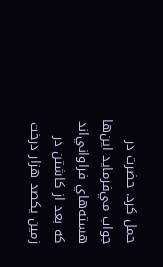حمل كرد. حضرت در جواب مي‌فرمايد اين‌ها هسته‌هاي فراواني‌اند كه بعد از كاشتن در زمين يكصد هزار درخت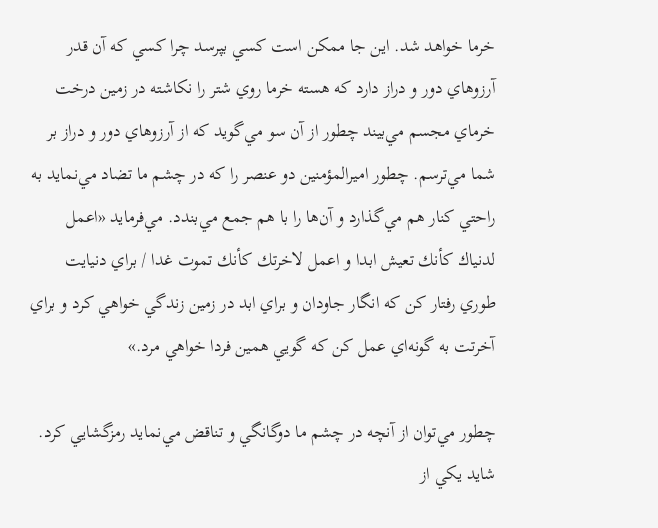خرما خواهد شد. اين جا ممكن است كسي بپرسد چرا كسي كه آن قدر آرزوهاي دور و دراز دارد كه هسته خرما روي شتر را نكاشته در زمين درخت خرماي مجسم مي‌بيند چطور از آن سو مي‌گويد كه از آرزوهاي دور و دراز بر شما مي‌ترسم. چطور اميرالمؤمنين دو عنصر را كه در چشم ما تضاد مي‌نمايد به راحتي كنار هم مي‌گذارد و آن‌ها را با هم جمع مي‌بندد. مي‌فرمايد «اعمل لدنياك كأنك تعيش ابدا و اعمل لاخرتك كأنك تموت غدا / براي دنيايت طوري رفتار كن كه انگار جاودان و براي ابد در زمين زندگي خواهي كرد و براي آخرتت به گونه‌اي عمل كن كه گويي همين فردا خواهي مرد.»

چطور مي‌توان از آنچه در چشم ما دوگانگي و تناقض مي‌نمايد رمزگشايي كرد. شايد يكي از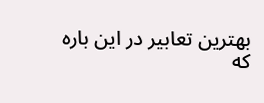بهترين تعابير در اين باره كه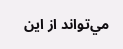مي‌تواند از اين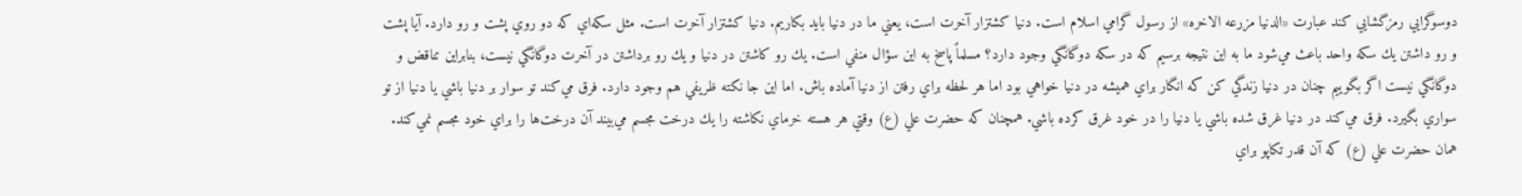دوسوگرايي رمزگشايي كند عبارت «الدنيا مزرعه الاخره» از رسول گرامي اسلام است. دنيا كشتزار آخرت است، يعني ما در دنيا بايد بكاريم. دنيا كشتزار آخرت است. مثل سكه‌اي كه دو روي پشت و رو دارد. آيا پشت و رو داشتن يك سكه واحد باعث مي‌شود ما به اين نتيجه برسيم كه در سكه دوگانگي وجود دارد؟ مسلماً پاسخ به اين سؤال منفي است. يك رو كاشتن در دنيا و يك رو برداشتن در آخرت دوگانگي نيست، بنابراين تناقض و دوگانگي نيست اگر بگوييم چنان در دنيا زندگي كن كه انگار براي هميشه در دنيا خواهي بود اما هر لحظه براي رفتن از دنيا آماده باش. اما اين جا نكته ظريفي هم وجود دارد. فرق مي‌كند تو سوار بر دنيا باشي يا دنيا از تو سواري بگيرد. فرق مي‌كند در دنيا غرق شده باشي يا دنيا را در خود غرق كرده باشي. همچنان كه حضرت علي (ع) وقتي هر هسته خرماي نكاشته را يك درخت مجسم مي‌بيند آن درخت‌ها را براي خود مجسم نمي‌كند. همان حضرت علي (ع) كه آن قدر تكاپو براي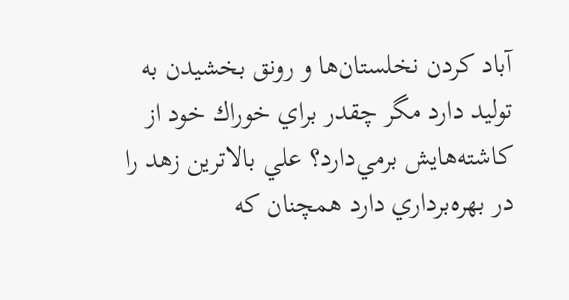آباد كردن نخلستان‌ها و رونق بخشيدن به توليد دارد مگر چقدر براي خوراك خود از كاشته‌هايش برمي‌دارد؟ علي بالاترين زهد را در بهره‌برداري دارد همچنان كه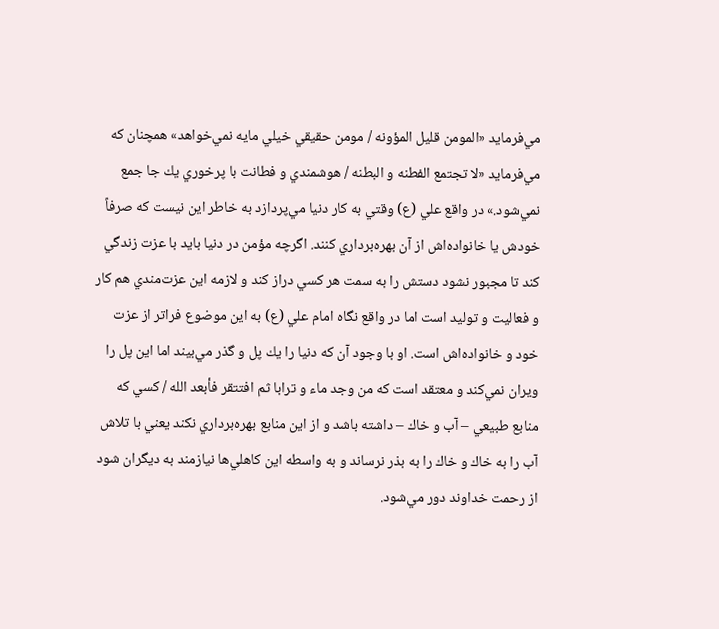مي‌فرمايد «المومن قليل الم‍‍ؤونه / مومن حقيقي خيلي مايه نمي‌خواهد» همچنان كه مي‌فرمايد «لا تجتمع الفطنه و البطنه / هوشمندي و فطانت با پرخوري يك جا جمع نمي‌شود.» در واقع علي (ع) وقتي به كار دنيا مي‌پردازد به خاطر اين نيست كه صرفاً خودش يا خانواده‌اش از آن بهره‌برداري كنند. اگرچه مؤمن در دنيا بايد با عزت زندگي كند تا مجبور نشود دستش را به سمت هر كسي دراز كند و لازمه اين عزت‌مندي هم كار و فعاليت و توليد است اما در واقع نگاه امام علي (ع) به اين موضوع فراتر از عزت خود و خانواده‌اش است. او با وجود آن كه دنيا را يك پل و گذر مي‌بيند اما اين پل را ويران نمي‌كند و معتقد است كه من وجد ماء و ترابا ثم افتتقر فأبعد الله / كسي كه منابع طبيعي – آب و خاك – داشته باشد و از اين منابع بهره‌برداري نكند يعني با تلاش آب را به خاك و خاك را به بذر نرساند و به واسطه اين كاهلي‌ها نيازمند به ديگران شود از رحمت خداوند دور مي‌شود.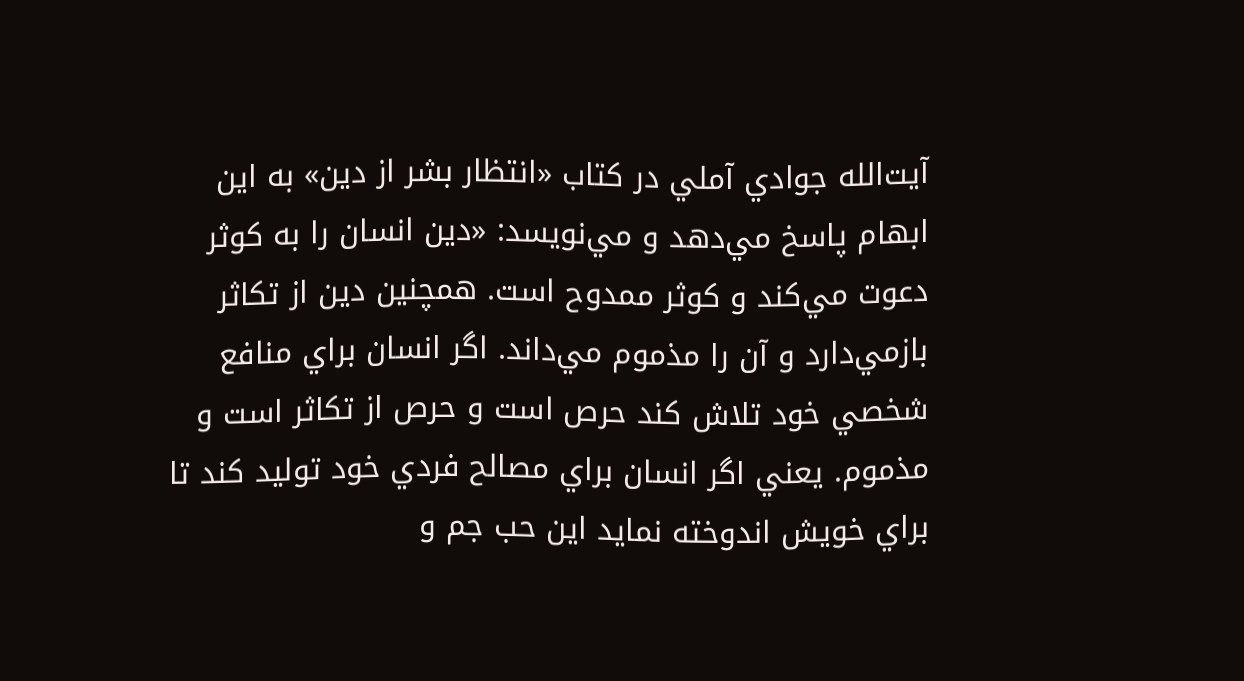آيت‌الله جوادي آملي در كتاب «انتظار بشر از دين» به اين ابهام پاسخ مي‌دهد و مي‌نويسد: «دين انسان را به كوثر دعوت مي‌كند و كوثر ممدوح است. همچنين دين از تكاثر باز‌مي‌دارد و آن را مذموم مي‌داند. اگر انسان براي منافع شخصي خود تلاش كند حرص است و حرص از تكاثر است و مذموم. يعني اگر انسان براي مصالح فردي خود توليد كند تا براي خويش اندوخته نمايد اين حب جم و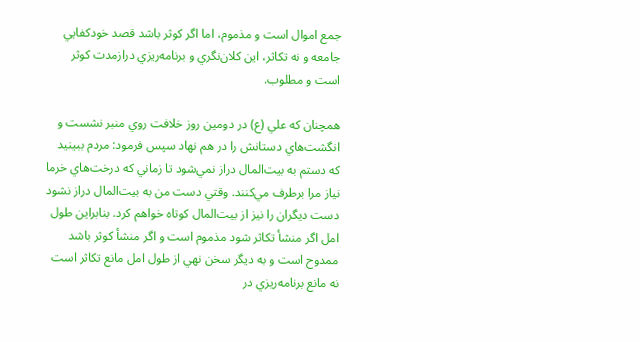جمع اموال است و مذموم، اما اگر كوثر باشد قصد خودكفايي جامعه و نه تكاثر، اين كلان‌نگري و برنامه‌ريزي درازمدت كوثر است و مطلوب.

همچنان كه علي (ع) در دومين روز خلافت روي منبر نشست و انگشت‌هاي دستانش را در هم نهاد سپس فرمود: مردم ببينيد كه دستم به بيت‌المال دراز نمي‌شود تا زماني كه درخت‌هاي خرما نياز مرا برطرف مي‌كنند. وقتي دست من به بيت‌المال دراز نشود دست ديگران را نيز از بيت‌المال كوتاه خواهم كرد. بنابراين طول امل اگر منشأ تكاثر شود مذموم است و اگر منشأ كوثر باشد ممدوح است و به ديگر سخن نهي از طول امل مانع تكاثر است نه مانع برنامه‌ريزي در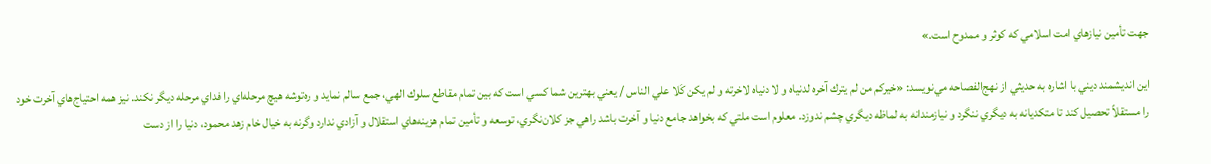جهت تأمين نيازهاي امت اسلامي كه كوثر و ممدوح است.»

اين انديشمند ديني با اشاره به حديثي از نهج‌الفصاحه مي‌نويسد: «خيركم من لم يترك آخره لدنياه و لا دنياه لاخرته و لم يكن كَلا علي الناس / يعني بهترين شما كسي است كه بين تمام مقاطع سلوك الهي، جمع سالم نمايد و ره‌توشه هيچ مرحله‌اي را فداي مرحله ديگر نكند. نيز همه احتياج‌هاي آخرت خود را مستقلاً تحصيل كند تا متكديانه به ديگري ننگرد و نيازمندانه به لماظه ديگري چشم ندوزد. معلوم است ملتي كه بخواهد جامع دنيا و آخرت باشد راهي جز كلان‌نگري، توسعه و تأمين تمام هزينه‌هاي استقلال و آزادي ندارد وگرنه به خيال خام زهد محمود، دنيا را از دست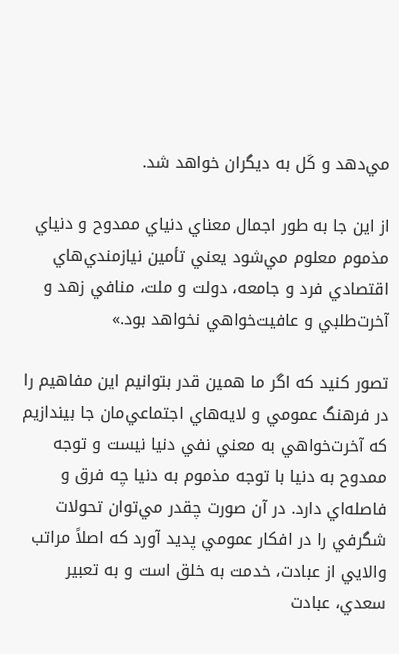مي‌دهد و كَل به ديگران خواهد شد.

از اين جا به طور اجمال معناي دنياي ممدوح و دنياي مذموم معلوم مي‌شود يعني تأمين نيازمندي‌هاي اقتصادي فرد و جامعه، دولت و ملت، منافي زهد و آخرت‌طلبي و عافيت‌خواهي نخواهد بود.»

تصور كنيد كه اگر ما همين قدر بتوانيم اين مفاهيم را در فرهنگ عمومي و لايه‌هاي اجتماعي‌مان جا بيندازيم كه آخرت‌خواهي به معني نفي دنيا نيست و توجه ممدوح به دنيا با توجه مذموم به دنيا چه فرق و فاصله‌اي دارد. در آن صورت چقدر مي‌توان تحولات شگرفي را در افكار عمومي پديد آورد كه اصلاً مراتب والايي از عبادت، خدمت به خلق است و به تعبير سعدي، عبادت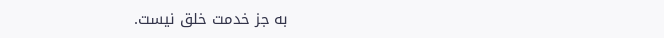به جز خدمت خلق نيست.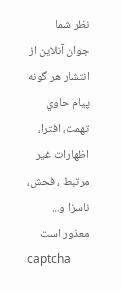نظر شما
جوان آنلاين از انتشار هر گونه پيام حاوي تهمت، افترا، اظهارات غير مرتبط ، فحش، ناسزا و... معذور است
captcha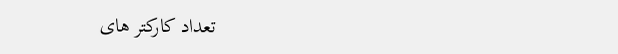تعداد کارکتر های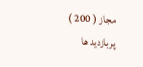مجاز ( 200 )
پربازدید ها